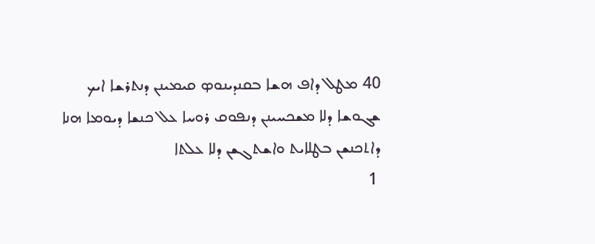40 ܡܛܠ ܕܐܦ ܗܫܐ ܒܩܢܕܝܢܘܤ ܩܝܡܝܢܢ ܕܢܬܪܫܐ ܐܝܟ ܫܓܘܫܐ ܕܠܐ ܡܫܟܚܝܢܢ ܕܢܦܘܩ ܪܘܚܐ ܥܠ ܟܢܫܐ ܕܝܘܡܐ ܗܢܐ ܕܐܬܟܢܫܢ ܒܛܠܐܝܬ ܘܐܫܬܓܫܢ ܕܠܐ ܥܠܬܐ
 1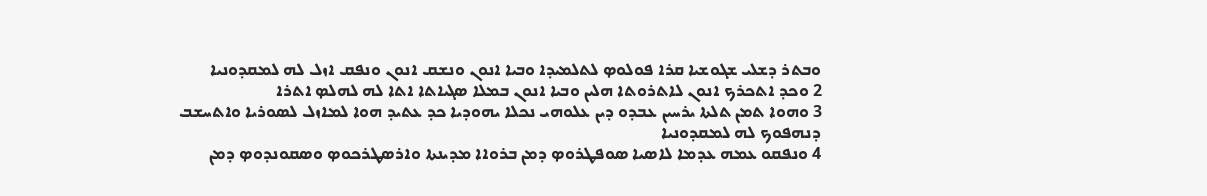ܘܒܬܪ ܕܫܠܝ ܫܓܘܫܝܐ ܩܪܐ ܦܘܠܘܤ ܠܬܠܡܝܕܐ ܘܒܝܐ ܐܢܘܢ ܘܢܫܩ ܐܢܘܢ ܘܢܦܩ ܐܙܠ ܠܗ ܠܡܩܕܘܢܝܐ
2 ܘܟܕ ܐܬܟܪܟ ܐܢܘܢ ܠܐܬܪܘܬܐ ܗܠܝܢ ܘܒܝܐ ܐܢܘܢ ܒܡܠܐ ܤܓܝܐܬܐ ܐܬܐ ܠܗ ܠܗܠܤ ܐܬܪܐ
3 ܘܗܘܐ ܬܡܢ ܬܠܬܐ ܝܪܚܝܢ ܥܒܕܘ ܕܝܢ ܥܠܘܗܝ ܢܟܠܐ ܝܗܘܕܝܐ ܟܕ ܥܬܝܕ ܗܘܐ ܠܡܐܙܠ ܠܤܘܪܝܐ ܘܐܬܚܫܒ ܕܢܗܦܘܟ ܠܗ ܠܡܩܕܘܢܝܐ
4 ܘܢܦܩܘ ܥܡܗ ܥܕܡܐ ܠܐܤܝܐ ܤܘܦܛܪܘܤ ܕܡܢ ܒܪܘܐܐ ܡܕܝܢܬܐ ܘܐܪܤܛܪܟܘܤ ܘܤܩܘܢܕܘܤ ܕܡܢ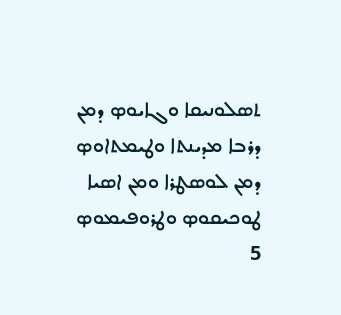ܬܤܠܘܢܝܩܐ ܘܓܐܝܘܤ ܕܡܢ ܕܪܒܐ ܡܕܝܢܬܐ ܘܛܝܡܬܐܘܤ ܕܡܢ ܠܘܤܛܪܐ ܘܡܢ ܐܤܝܐ ܛܘܟܝܩܘܤ ܘܛܪܘܦܝܡܘܤ
5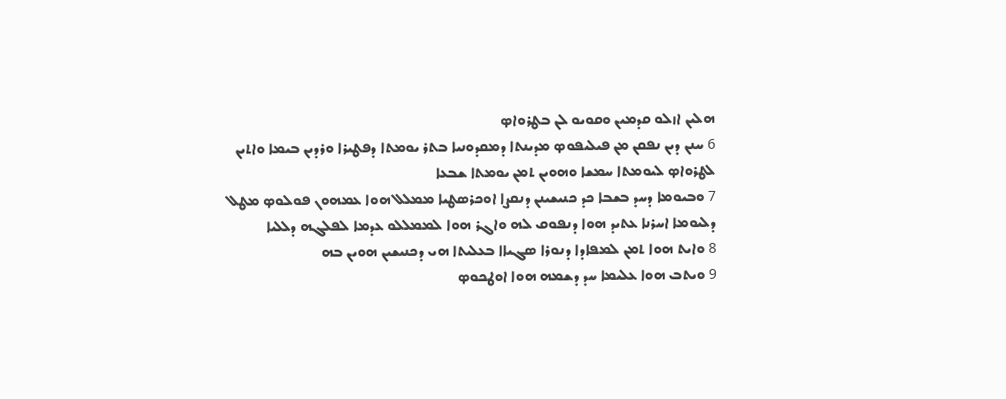ܗܠܝܢ ܐܙܠܘ ܩܕܡܝܢ ܘܩܘܝܘ ܠܢ ܒܛܪܘܐܤ
6 ܚܢܢ ܕܝܢ ܢܦܩܢ ܡܢ ܦܝܠܝܦܘܤ ܡܕܝܢܬܐ ܕܡܩܕܘܢܝܐ ܒܬܪ ܝܘܡܬܐ ܕܦܛܝܪܐ ܘܪܕܝܢ ܒܝܡܐ ܘܐܬܝܢ ܠܛܪܘܐܤ ܠܝܘܡܬܐ ܚܡܫܐ ܘܗܘܝܢ ܬܡܢ ܝܘܡܬܐ ܫܒܥܐ
7 ܘܒܝܘܡܐ ܕܚܕ ܒܫܒܐ ܟܕ ܟܢܝܫܝܢܢ ܕܢܩܨܐ ܐܘܟܪܤܛܝܐ ܡܡܠܠ ܗܘܐ ܥܡܗܘܢ ܦܘܠܘܤ ܡܛܠ ܕܠܝܘܡܐ ܐܚܪܢܐ ܥܬܝܕ ܗܘܐ ܕܢܦܘܩ ܠܗ ܘܐܓܪ ܗܘܐ ܠܡܡܠܠܘ ܥܕܡܐ ܠܦܠܓܗ ܕܠܠܝܐ
8 ܘܐܝܬ ܗܘܐ ܬܡܢ ܠܡܦܐܕܐ ܕܢܘܪܐ ܤܓܝܐܐ ܒܥܠܝܬܐ ܗܝ ܕܟܢܝܫܝܢ ܗܘܝܢ ܒܗ
9 ܘܝܬܒ ܗܘܐ ܥܠܝܡܐ ܚܕ ܕܫܡܗ ܗܘܐ ܐܘܛܟܘܤ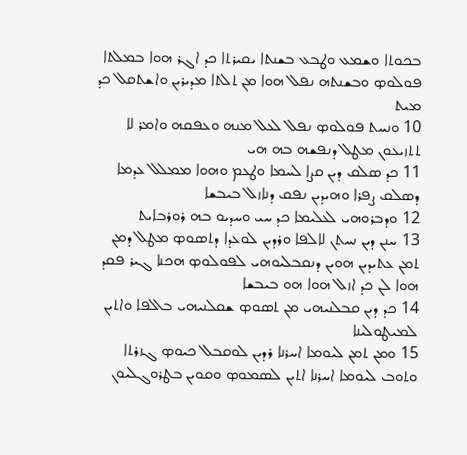ܒܟܘܬܐ ܘܫܡܥ ܘܛܒܥ ܒܫܢܬܐ ܝܩܝܪܬܐ ܟܕ ܐܓܪ ܗܘܐ ܒܡܠܬܐ ܦܘܠܘܤ ܘܒܫܢܬܗ ܢܦܠ ܗܘܐ ܡܢ ܬܠܬܐ ܡܕܝܪܝܢ ܘܐܫܬܩܠ ܟܕ ܡܝܬ
10 ܘܢܚܬ ܦܘܠܘܤ ܢܦܠ ܠܥܠ ܡܢܗ ܘܥܦܩܗ ܘܐܡܪ ܠܐ ܬܬܙܝܥܘܢ ܡܛܠ ܕܢܦܫܗ ܒܗ ܗܝ
11 ܟܕ ܤܠܩ ܕܝܢ ܩܨܐ ܠܚܡܐ ܘܛܥܡ ܘܗܘܐ ܡܡܠܠ ܥܕܡܐ ܕܤܠܩ ܨܦܪܐ ܘܗܝܕܝܢ ܢܦܩ ܕܢܐܙܠ ܒܝܒܫܐ
12 ܘܕܒܪܘܗܝ ܠܥܠܝܡܐ ܟܕ ܚܝ ܘܚܕܝܘ ܒܗ ܪܘܪܒܐܝܬ
13 ܚܢܢ ܕܝܢ ܢܚܬܢ ܠܐܠܦܐ ܘܪܕܝܢ ܠܘܥܕܐ ܕܬܤܘܤ ܡܛܠ ܕܡܢ ܬܡܢ ܥܬܝܕܝܢ ܗܘܝܢ ܕܢܩܒܠܝܘܗܝ ܠܦܘܠܘܤ ܗܟܢܐ ܓܝܪ ܦܩܕ ܗܘܐ ܠܢ ܟܕ ܐܙܠ ܗܘܐ ܗܘ ܒܝܒܫܐ
14 ܟܕ ܕܝܢ ܩܒܠܢܝܗܝ ܡܢ ܬܤܘܤ ܫܩܠܢܝܗܝ ܒܐܠܦܐ ܘܐܬܝܢ ܠܡܝܛܘܠܝܢܐ
15 ܘܡܢ ܬܡܢ ܠܝܘܡܐ ܐܚܪܢܐ ܪܕܝܢ ܠܘܩܒܠ ܟܝܘܤ ܓܙܪܬܐ ܘܬܘܒ ܠܝܘܡܐ ܐܚܪܢܐ ܐܬܝܢ ܠܤܡܘܤ ܘܩܘܝܢ ܒܛܪܘܓܠܝܘܢ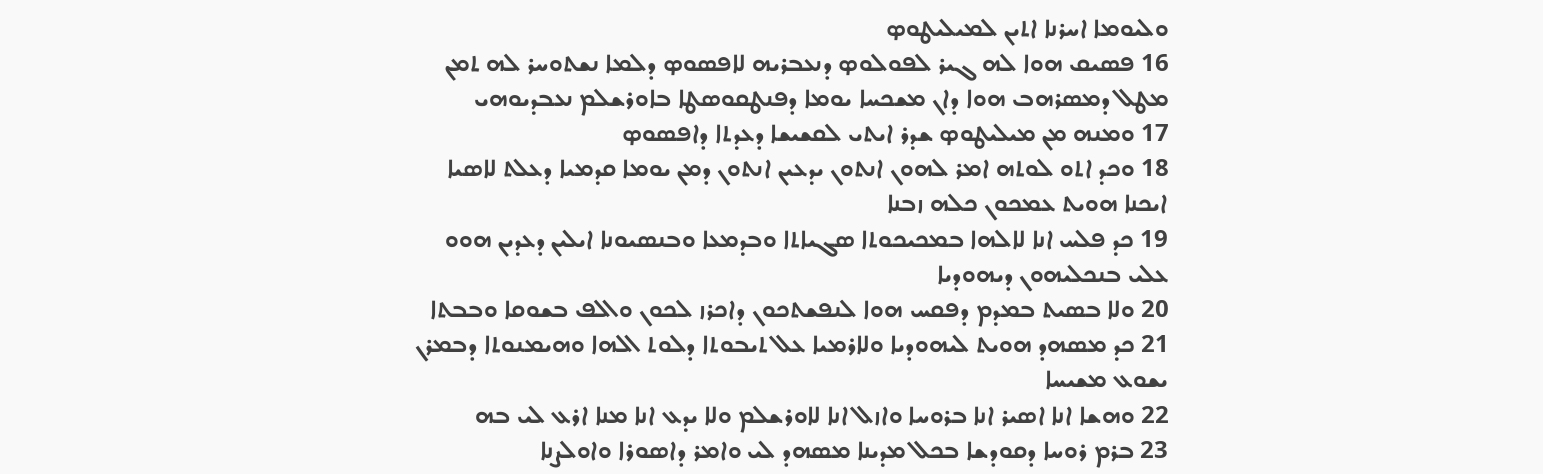ܘܠܝܘܡܐ ܐܚܪܢܐ ܐܬܝܢ ܠܡܝܠܝܛܘܤ
16 ܦܤܝܩ ܗܘܐ ܠܗ ܓܝܪ ܠܦܘܠܘܤ ܕܢܥܒܪܝܗ ܠܐܦܤܘܤ ܕܠܡܐ ܢܫܬܘܚܪ ܠܗ ܬܡܢ ܡܛܠ ܕܡܤܪܗܒ ܗܘܐ ܕܐܢ ܡܫܟܚܐ ܝܘܡܐ ܕܦܢܛܩܘܤܛܐ ܒܐܘܪܫܠܡ ܢܥܒܕܝܘܗܝ
17 ܘܡܢܗ ܡܢ ܡܝܠܝܛܘܤ ܫܕܪ ܐܝܬܝ ܠܩܫܝܫܐ ܕܥܕܬܐ ܕܐܦܤܘܤ
18 ܘܟܕ ܐܬܘ ܠܘܬܗ ܐܡܪ ܠܗܘܢ ܐܢܬܘܢ ܝܕܥܝܢ ܐܢܬܘܢ ܕܡܢ ܝܘܡܐ ܩܕܡܝܐ ܕܥܠܬ ܠܐܤܝܐ ܐܝܟܢܐ ܗܘܝܬ ܥܡܟܘܢ ܟܠܗ ܙܒܢܐ
19 ܟܕ ܦܠܚ ܐܢܐ ܠܐܠܗܐ ܒܡܟܝܟܘܬܐ ܤܓܝܐܬܐ ܘܒܕܡܥܐ ܘܒܢܤܝܘܢܐ ܐܝܠܝܢ ܕܥܕܝܢ ܗܘܘ ܥܠܝ ܒܢܟܠܝܗܘܢ ܕܝܗܘܕܝܐ
20 ܘܠܐ ܒܤܝܬ ܒܡܕܡ ܕܦܩܚ ܗܘܐ ܠܢܦܫܬܟܘܢ ܕܐܟܪܙ ܠܟܘܢ ܘܐܠܦ ܒܫܘܩܐ ܘܒܒܬܐ
21 ܟܕ ܡܤܗܕ ܗܘܝܬ ܠܝܗܘܕܝܐ ܘܠܐܪܡܝܐ ܥܠ ܬܝܒܘܬܐ ܕܠܘܬ ܐܠܗܐ ܘܗܝܡܢܘܬܐ ܕܒܡܪܢ ܝܫܘܥ ܡܫܝܚܐ
22 ܘܗܫܐ ܐܢܐ ܐܤܝܪ ܐܢܐ ܒܪܘܚܐ ܘܐܙܠ ܐܢܐ ܠܐܘܪܫܠܡ ܘܠܐ ܝܕܥ ܐܢܐ ܡܢܐ ܐܪܥ ܠܝ ܒܗ
23 ܒܪܡ ܪܘܚܐ ܕܩܘܕܫܐ ܒܟܠ ܡܕܝܢܐ ܡܤܗܕ ܠܝ ܘܐܡܪ ܕܐܤܘܪܐ ܘܐܘܠܨܢܐ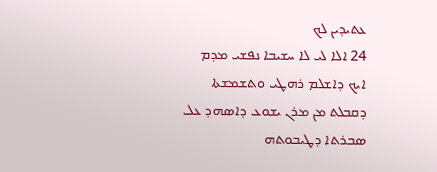ܥܬܝܕܝܢ ܠܟ
24 ܐܠܐ ܠܝ ܠܐ ܚܫܝܒܐ ܢܦܫܝ ܡܕܡ ܐܝܟ ܕܐܫܠܡ ܪܗܛܝ ܘܬܫܡܫܬܐ ܕܩܒܠܬ ܡܢ ܡܪܢ ܝܫܘܥ ܕܐܤܗܕ ܥܠ ܤܒܪܬܐ ܕܛܝܒܘܬܗ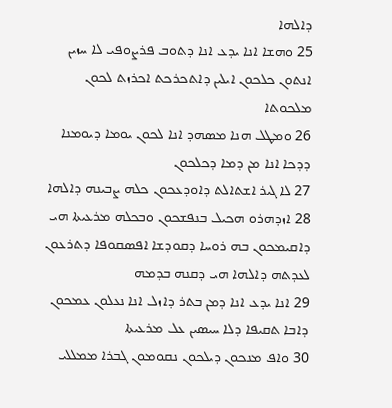ܕܐܠܗܐ
25 ܘܗܫܐ ܐܢܐ ܝܕܥ ܐܢܐ ܕܬܘܒ ܦܪܨܘܦܝ ܠܐ ܚܙܝܢ ܐܢܬܘܢ ܟܠܟܘܢ ܐܝܠܝܢ ܕܐܬܟܪܟܬ ܐܟܪܙܬ ܠܟܘܢ ܡܠܟܘܬܐ
26 ܘܡܛܠ ܗܢܐ ܡܤܗܕ ܐܢܐ ܠܟܘܢ ܝܘܡܐ ܕܝܘܡܢܐ ܕܕܟܐ ܐܢܐ ܡܢ ܕܡܐ ܕܟܠܟܘܢ
27 ܠܐ ܓܝܪ ܐܫܬܐܠܬ ܕܐܘܕܥܟܘܢ ܟܠܗ ܨܒܝܢܗ ܕܐܠܗܐ
28 ܐܙܕܗܪܘ ܗܟܝܠ ܒܢܦܫܟܘܢ ܘܒܟܠܗ ܡܪܥܝܬܐ ܗܝ ܕܐܩܝܡܟܘܢ ܒܗ ܪܘܚܐ ܕܩܘܕܫܐ ܐܦܤܩܘܦܐ ܕܬܪܥܘܢ ܠܥܕܬܗ ܕܐܠܗܐ ܗܝ ܕܩܢܗ ܒܕܡܗ
29 ܐܢܐ ܝܕܥ ܐܢܐ ܕܡܢ ܒܬܪ ܕܐܙܠ ܐܢܐ ܢܥܠܘܢ ܥܡܟܘܢ ܕܐܒܐ ܬܩܝܦܐ ܕܠܐ ܚܝܤܝܢ ܥܠ ܡܪܥܝܬܐ
30 ܘܐܦ ܡܢܟܘܢ ܕܝܠܟܘܢ ܢܩܘܡܘܢ ܓܒܪܐ ܡܡܠܠܝ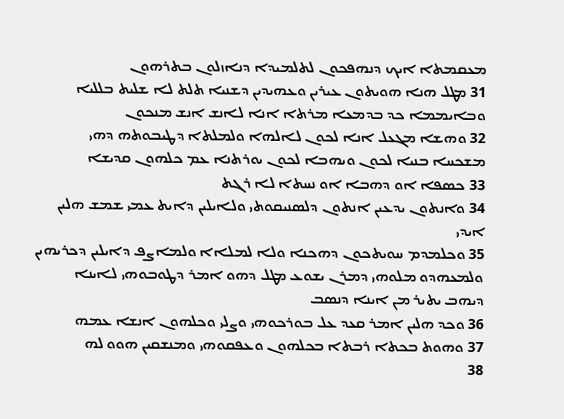ܡܥܩܡܬܐ ܐܝܟ ܕܢܗܦܟܘܢ ܠܬܠܡܝܕܐ ܕܢܐܙܠܘܢ ܒܬܪܗܘܢ
31 ܡܛܠ ܗܢܐ ܗܘܝܬܘܢ ܥܝܪܝܢ ܘܥܗܝܕܝܢ ܕܫܢܝܐ ܬܠܬ ܠܐ ܫܠܝܬ ܒܠܠܝܐ ܘܒܐܝܡܡܐ ܟܕ ܒܕܡܥܐ ܡܪܬܐ ܐܢܐ ܠܐܢܫ ܐܢܫ ܡܢܟܘܢ
32 ܘܗܫܐ ܡܓܥܠ ܐܢܐ ܠܟܘܢ ܠܐܠܗܐ ܘܠܡܠܬܐ ܕܛܝܒܘܬܗ ܕܗܝ ܡܫܟܚܐ ܒܢܝܐ ܠܟܘܢ ܘܝܗܒܐ ܠܟܘܢ ܝܘܪܬܢܐ ܥܡ ܟܠܗܘܢ ܩܕܝܫܐ
33 ܟܤܦܐ ܐܘ ܕܗܒܐ ܐܘ ܢܚܬܐ ܠܐ ܪܓܬ
34 ܘܐܢܬܘܢ ܝܕܥܝܢ ܐܢܬܘܢ ܕܠܤܢܝܩܘܬܝ ܘܠܐܝܠܝܢ ܕܐܝܬ ܥܡܝ ܫܡܫ ܗܠܝܢ ܐܝܕܝ
35 ܘܟܠܡܕܡ ܚܘܝܬܟܘܢ ܕܗܟܢܐ ܘܠܐ ܠܡܠܐܐ ܘܠܡܐܨܦ ܕܐܝܠܝܢ ܕܟܪܝܗܝܢ ܘܠܡܥܗܕܘ ܡܠܘܗܝ ܕܡܪܢ ܝܫܘܥ ܡܛܠ ܕܗܘ ܐܡܪ ܕܛܘܒܘܗܝ ܠܐܝܢܐ ܕܝܗܒ ܝܬܝܪ ܡܢ ܐܝܢܐ ܕܢܤܒ
36 ܘܟܕ ܗܠܝܢ ܐܡܪ ܩܥܕ ܥܠ ܒܘܪܟܘܗܝ ܘܨܠܝ ܘܟܠܗܘܢ ܐܢܫܐ ܥܡܗ
37 ܘܗܘܬ ܒܟܬܐ ܪܒܬܐ ܒܟܠܗܘܢ ܘܥܦܩܘܗܝ ܘܡܢܫܩܝܢ ܗܘܘ ܠܗ
38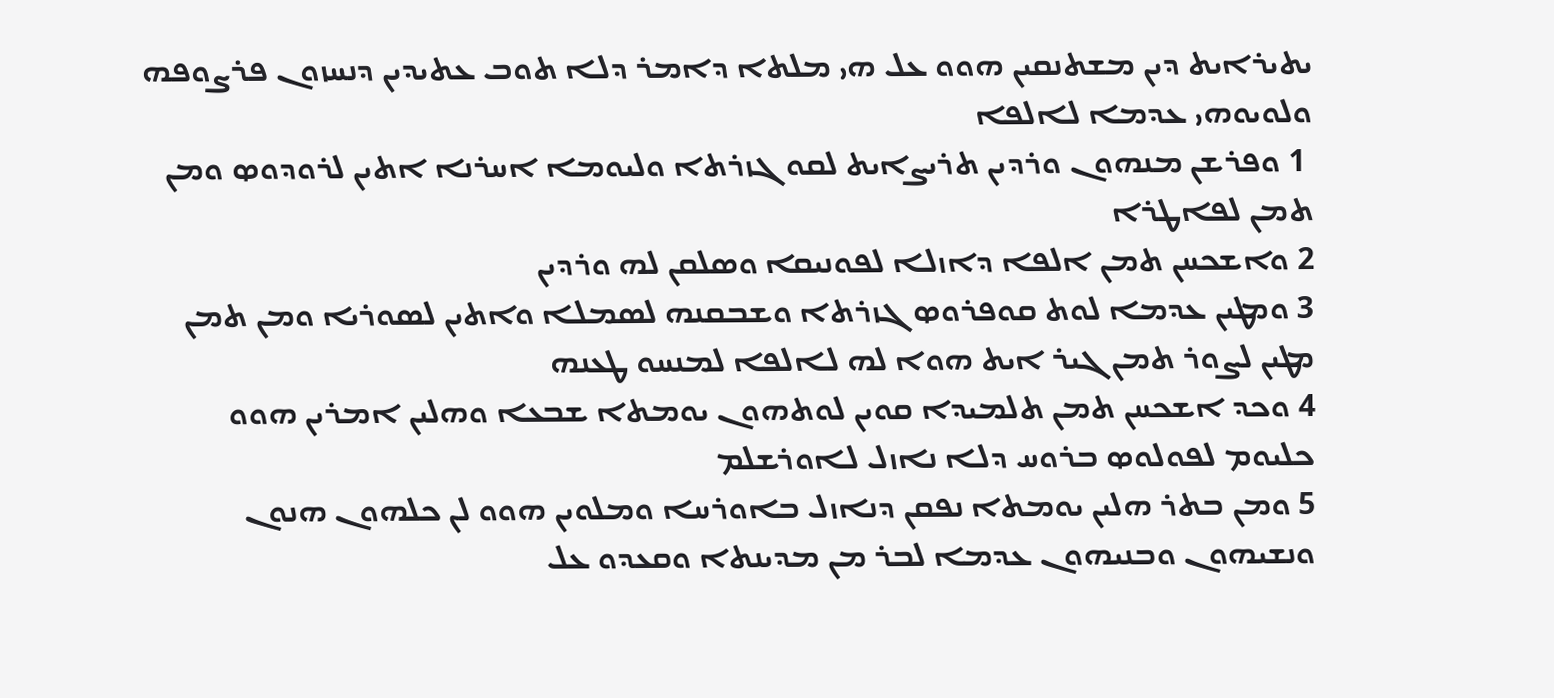ܝܬܝܪܐܝܬ ܕܝܢ ܡܫܬܢܩܝܢ ܗܘܘ ܥܠ ܗܝ ܡܠܬܐ ܕܐܡܪ ܕܠܐ ܬܘܒ ܥܬܝܕܝܢ ܕܢܚܙܘܢ ܦܪܨܘܦܗ ܘܠܘܝܘܗܝ ܥܕܡܐ ܠܐܠܦܐ
 1 ܘܦܪܫܢ ܡܢܗܘܢ ܘܪܕܝܢ ܬܪܝܨܐܝܬ ܠܩܘ ܓܙܪܬܐ ܘܠܝܘܡܐ ܐܚܪܢܐ ܐܬܝܢ ܠܪܘܕܘܤ ܘܡܢ ܬܡܢ ܠܦܐܛܪܐ
2 ܘܐܫܟܚܢ ܬܡܢ ܐܠܦܐ ܕܐܙܠܐ ܠܦܘܢܝܩܐ ܘܤܠܩܢ ܠܗ ܘܪܕܝܢ
3 ܘܡܛܝܢ ܥܕܡܐ ܠܘܬ ܩܘܦܪܘܤ ܓܙܪܬܐ ܘܫܒܩܢܗ ܠܤܡܠܐ ܘܐܬܝܢ ܠܤܘܪܝܐ ܘܡܢ ܬܡܢ ܡܛܝܢ ܠܨܘܪ ܬܡܢ ܓܝܪ ܐܝܬ ܗܘܐ ܠܗ ܠܐܠܦܐ ܠܡܢܚܘ ܛܥܢܗ
4 ܘܟܕ ܐܫܟܚܢ ܬܡܢ ܬܠܡܝܕܐ ܩܘܝܢ ܠܘܬܗܘܢ ܝܘܡܬܐ ܫܒܥܐ ܘܗܠܝܢ ܐܡܪܝܢ ܗܘܘ ܟܠܝܘܡ ܠܦܘܠܘܤ ܒܪܘܚ ܕܠܐ ܢܐܙܠ ܠܐܘܪܫܠܡ
5 ܘܡܢ ܒܬܪ ܗܠܝܢ ܝܘܡܬܐ ܢܦܩܢ ܕܢܐܙܠ ܒܐܘܪܚܐ ܘܡܠܘܝܢ ܗܘܘ ܠܢ ܟܠܗܘܢ ܗܢܘܢ ܘܢܫܝܗܘܢ ܘܒܢܝܗܘܢ ܥܕܡܐ ܠܒܪ ܡܢ ܡܕܝܢܬܐ ܘܩܥܕܘ ܥܠ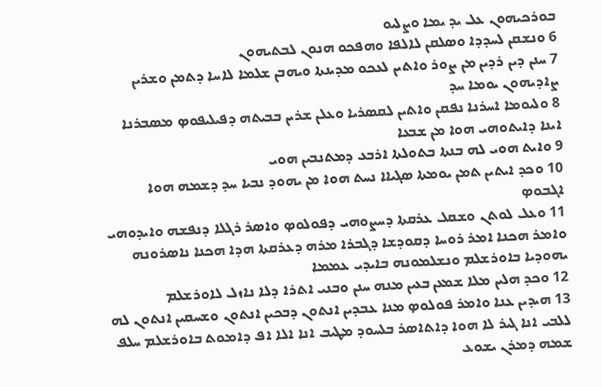ܒܘܪܟܝܗܘܢ ܥܠ ܝܕ ܝܡܐ ܘܨܠܝܘ
6 ܘܢܫܩܢ ܠܚܕܕܐ ܘܤܠܩܢ ܠܐܠܦܐ ܘܗܦܟܘ ܗܢܘܢ ܠܒܬܝܗܘܢ
7 ܚܢܢ ܕܝܢ ܪܕܝܢ ܡܢ ܨܘܪ ܘܐܬܝܢ ܠܥܟܘ ܡܕܝܢܬܐ ܘܝܗܒܢ ܫܠܡܐ ܠܐܚܐ ܕܬܡܢ ܘܫܪܝܢ ܨܐܕܝܗܘܢ ܝܘܡܐ ܚܕ
8 ܘܠܝܘܡܐ ܐܚܪܢܐ ܢܦܩܢ ܘܐܬܝܢ ܠܩܤܪܝܐ ܘܥܠܢ ܫܪܝܢ ܒܒܝܬܗ ܕܦܝܠܝܦܘܤ ܡܤܒܪܢܐ ܐܝܢܐ ܕܐܝܬܘܗܝ ܗܘܐ ܡܢ ܫܒܥܐ
9 ܘܐܝܬ ܗܘܝ ܠܗ ܒܢܬܐ ܒܬܘܠܬܐ ܐܪܒܥ ܕܡܬܢܒܝܢ ܗܘܝ
10 ܘܟܕ ܐܝܬܝܢ ܬܡܢ ܝܘܡܬܐ ܤܓܝܐܐ ܢܚܬ ܗܘܐ ܡܢ ܝܗܘܕ ܢܒܝܐ ܚܕ ܕܫܡܗ ܗܘܐ ܐܓܒܘܤ
11 ܘܥܠ ܠܘܬܢ ܘܫܩܠ ܥܪܩܬܐ ܕܚܨܘܗܝ ܕܦܘܠܘܤ ܘܐܤܪ ܪܓܠܐ ܕܢܦܫܗ ܘܐܝܕܘܗܝ ܘܐܡܪ ܗܟܢܐ ܐܡܪ ܪܘܚܐ ܕܩܘܕܫܐ ܕܓܒܪܐ ܡܪܗ ܕܥܪܩܬܐ ܗܕܐ ܗܟܢܐ ܢܐܤܪܘܢܗ ܝܗܘܕܝܐ ܒܐܘܪܫܠܡ ܘܢܫܠܡܘܢܗ ܒܐܝܕܝ ܥܡܡܐ
12 ܘܟܕ ܗܠܝܢ ܡܠܐ ܫܡܥܢ ܒܥܝܢ ܡܢܗ ܚܢܢ ܘܒܢܝ ܐܬܪܐ ܕܠܐ ܢܐܙܠ ܠܐܘܪܫܠܡ
13 ܗܝܕܝܢ ܥܢܐ ܘܐܡܪ ܦܘܠܘܤ ܡܢܐ ܥܒܕܝܢ ܐܢܬܘܢ ܕܒܟܝܢ ܐܢܬܘܢ ܘܫܚܩܝܢ ܐܢܬܘܢ ܠܗ ܠܠܒܝ ܐܢܐ ܓܝܪ ܠܐ ܗܘܐ ܕܐܬܐܤܪ ܒܠܚܘܕ ܡܛܝܒ ܐܢܐ ܐܠܐ ܐܦ ܕܐܡܘܬ ܒܐܘܪܫܠܡ ܚܠܦ ܫܡܗ ܕܡܪܢ ܝܫܘܥ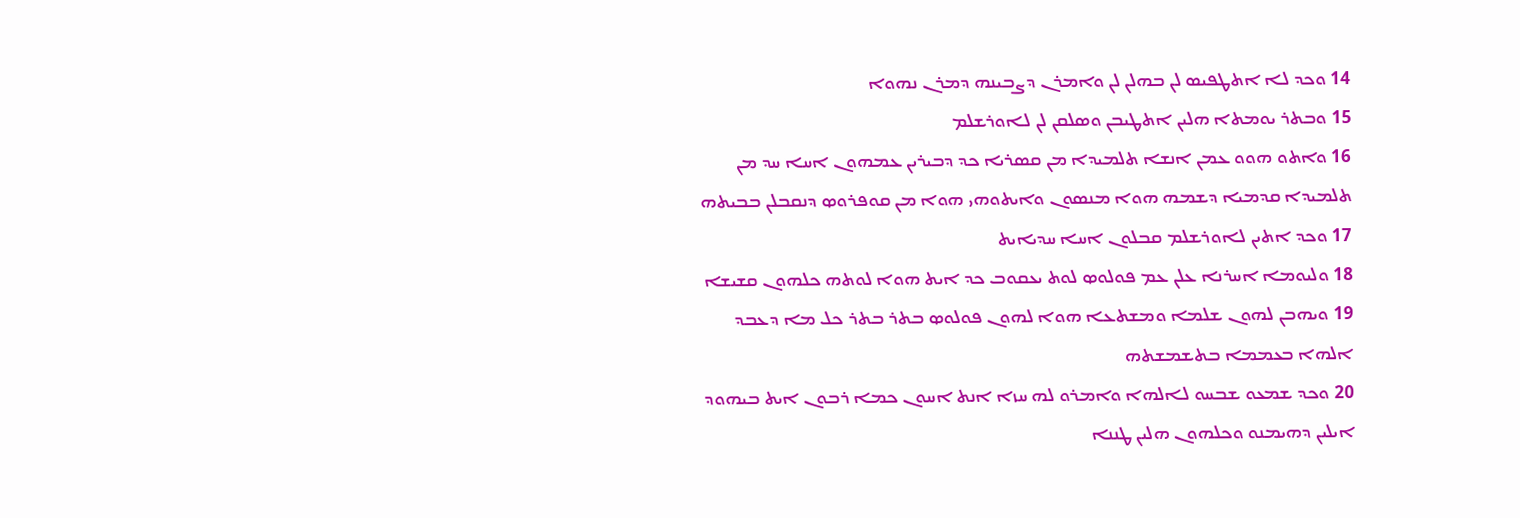14 ܘܟܕ ܠܐ ܐܬܛܦܝܤ ܠܢ ܒܗܠܢ ܠܢ ܘܐܡܪܢ ܕܨܒܝܢܗ ܕܡܪܢ ܢܗܘܐ
15 ܘܒܬܪ ܝܘܡܬܐ ܗܠܝܢ ܐܬܛܝܒܢ ܘܤܠܩܢ ܠܢ ܠܐܘܪܫܠܡ
16 ܘܐܬܘ ܗܘܘ ܥܡܢ ܐܢܫܐ ܬܠܡܝܕܐ ܡܢ ܩܤܪܝܐ ܟܕ ܕܒܝܪܝܢ ܥܡܗܘܢ ܐܚܐ ܚܕ ܡܢ ܬܠܡܝܕܐ ܩܕܡܝܐ ܕܫܡܗ ܗܘܐ ܡܢܤܘܢ ܘܐܝܬܘܗܝ ܗܘܐ ܡܢ ܩܘܦܪܘܤ ܕܢܩܒܠܢ ܒܒܝܬܗ
17 ܘܟܕ ܐܬܝܢ ܠܐܘܪܫܠܡ ܩܒܠܘܢ ܐܚܐ ܚܕܝܐܝܬ
18 ܘܠܝܘܡܐ ܐܚܪܢܐ ܥܠܢ ܥܡ ܦܘܠܘܤ ܠܘܬ ܝܥܩܘܒ ܟܕ ܐܝܬ ܗܘܐ ܠܘܬܗ ܟܠܗܘܢ ܩܫܝܫܐ
19 ܘܝܗܒܢ ܠܗܘܢ ܫܠܡܐ ܘܡܫܬܥܐ ܗܘܐ ܠܗܘܢ ܦܘܠܘܤ ܒܬܪ ܒܬܪ ܟܠ ܡܐ ܕܥܒܕ ܐܠܗܐ ܒܥܡܡܐ ܒܬܫܡܫܬܗ
20 ܘܟܕ ܫܡܥܘ ܫܒܚܘ ܠܐܠܗܐ ܘܐܡܪܘ ܠܗ ܚܙܐ ܐܢܬ ܐܚܘܢ ܟܡܐ ܪܒܘܢ ܐܝܬ ܒܝܗܘܕ ܐܝܠܝܢ ܕܗܝܡܢܘ ܘܟܠܗܘܢ ܗܠܝܢ ܛܢܢܐ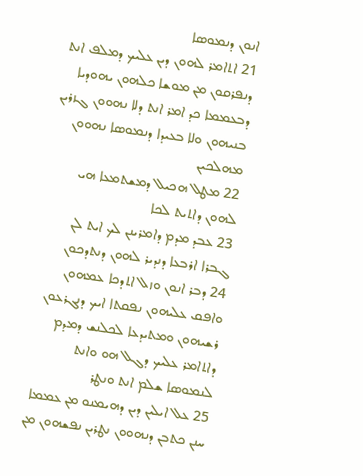ܐܢܘܢ ܕܢܡܘܤܐ
21 ܐܬܐܡܪ ܠܗܘܢ ܕܝܢ ܥܠܝܟ ܕܡܠܦ ܐܢܬ ܕܢܦܪܩܘܢ ܡܢ ܡܘܫܐ ܟܠܗܘܢ ܝܗܘܕܝܐ ܕܒܥܡܡܐ ܟܕ ܐܡܪ ܐܢܬ ܕܠܐ ܢܗܘܘܢ ܓܙܪܝܢ ܒܢܝܗܘܢ ܘܠܐ ܒܥܝܕܐ ܕܢܡܘܤܐ ܢܗܘܘܢ ܡܗܠܟܝܢ
22 ܡܛܠ ܗܟܝܠ ܕܡܫܬܡܥܐ ܗܝ ܠܗܘܢ ܕܐܬܝܬ ܠܟܐ
23 ܥܒܕ ܡܕܡ ܕܐܡܪܝܢܢ ܠܟ ܐܝܬ ܠܢ ܓܒܪܐ ܐܪܒܥܐ ܕܢܕܝܪ ܠܗܘܢ ܕܢܬܕܟܘܢ
24 ܕܒܪ ܐܢܘܢ ܘܙܠ ܐܬܕܟܐ ܥܡܗܘܢ ܘܐܦܩ ܥܠܝܗܘܢ ܢܦܩܬܐ ܐܝܟ ܕܢܓܪܥܘܢ ܪܫܝܗܘܢ ܘܡܬܝܕܥܐ ܠܟܠܢܫ ܕܡܕܡ ܕܐܬܐܡܪ ܥܠܝܟ ܕܓܠ ܗܘ ܘܐܢܬ ܠܢܡܘܤܐ ܫܠܡ ܐܢܬ ܘܢܛܪ
25 ܥܠ ܐܝܠܝܢ ܕܝܢ ܕܗܝܡܢܘ ܡܢ ܥܡܡܐ ܚܢܢ ܟܬܒܢ ܕܢܗܘܘܢ ܢܛܪܝܢ ܢܦܫܗܘܢ ܡܢ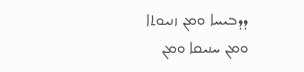ܕܕܒܝܚܐ ܘܡܢ ܙܢܝܘܬܐ ܘܡܢ ܚܢܝܩܐ ܘܡܢ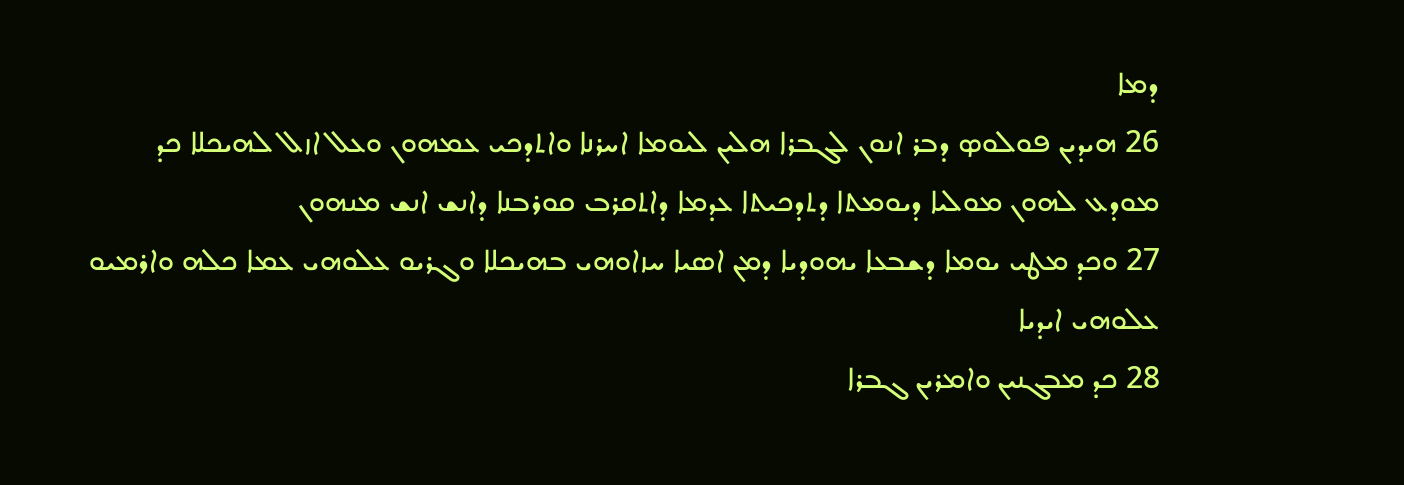ܕܡܐ
26 ܗܝܕܝܢ ܦܘܠܘܤ ܕܒܪ ܐܢܘܢ ܠܓܒܪܐ ܗܠܝܢ ܠܝܘܡܐ ܐܚܪܢܐ ܘܐܬܕܟܝ ܥܡܗܘܢ ܘܥܠ ܐܙܠ ܠܗܝܟܠܐ ܟܕ ܡܘܕܥ ܠܗܘܢ ܡܘܠܝܐ ܕܝܘܡܬܐ ܕܬܕܟܝܬܐ ܥܕܡܐ ܕܐܬܩܪܒ ܩܘܪܒܢܐ ܕܐܢܫ ܐܢܫ ܡܢܗܘܢ
27 ܘܟܕ ܡܛܝ ܝܘܡܐ ܕܫܒܥܐ ܝܗܘܕܝܐ ܕܡܢ ܐܤܝܐ ܚܙܐܘܗܝ ܒܗܝܟܠܐ ܘܓܪܝܘ ܥܠܘܗܝ ܥܡܐ ܟܠܗ ܘܐܪܡܝܘ ܥܠܘܗܝ ܐܝܕܝܐ
28 ܟܕ ܡܒܓܢܝܢ ܘܐܡܪܝܢ ܓܒܪܐ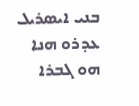ܒܢܝ ܐܝܤܪܝܠ ܥܕܪܘ ܗܢܐ ܗܘ ܓܒܪܐ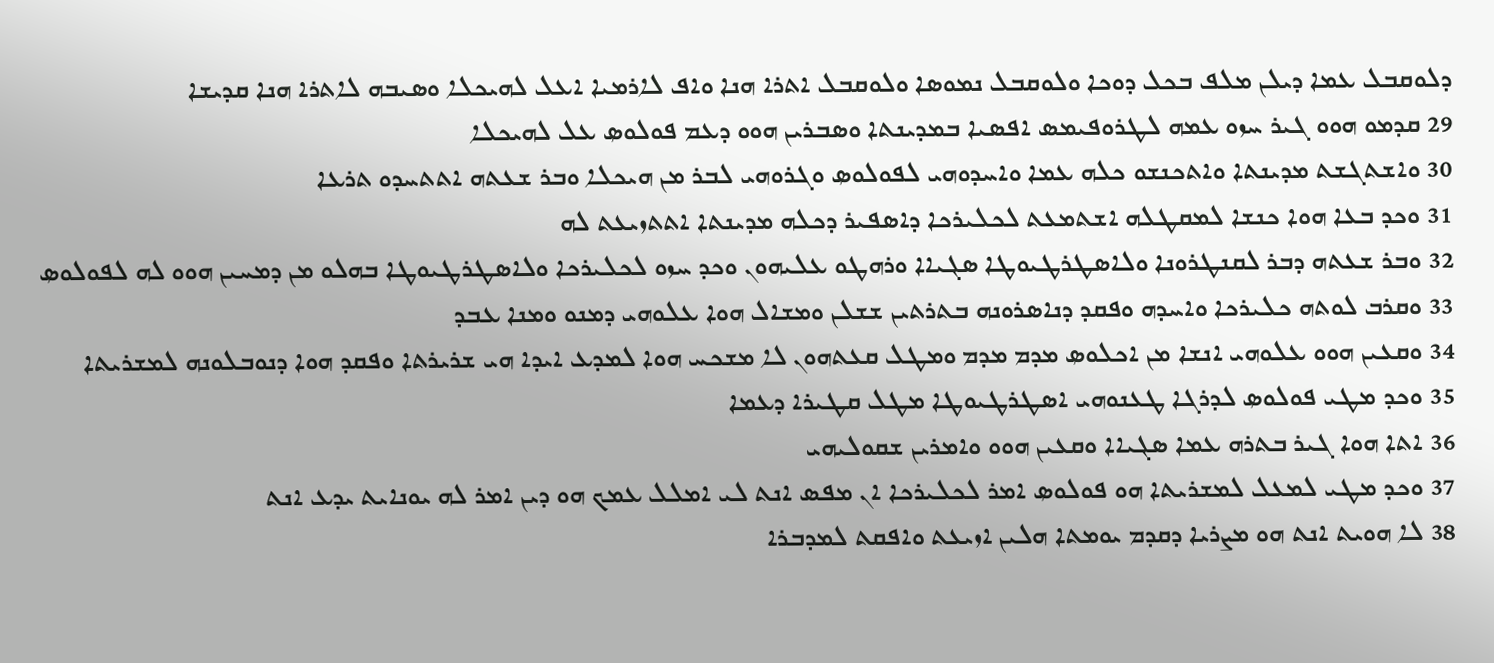ܕܠܘܩܒܠ ܥܡܐ ܕܝܠܢ ܡܠܦ ܒܟܠ ܕܘܟܐ ܘܠܘܩܒܠ ܢܡܘܤܐ ܘܠܘܩܒܠ ܐܬܪܐ ܗܢܐ ܘܐܦ ܠܐܪܡܝܐ ܐܥܠ ܠܗܝܟܠܐ ܘܤܝܒܗ ܠܐܬܪܐ ܗܢܐ ܩܕܝܫܐ
29 ܩܕܡܘ ܗܘܘ ܓܝܪ ܚܙܘ ܥܡܗ ܠܛܪܘܦܝܡܤ ܐܦܤܝܐ ܒܡܕܝܢܬܐ ܘܤܒܪܝܢ ܗܘܘ ܕܥܡ ܦܘܠܘܤ ܥܠ ܠܗܝܟܠܐ
30 ܘܐܫܬܓܫܬ ܡܕܝܢܬܐ ܘܐܬܟܢܫܘ ܟܠܗ ܥܡܐ ܘܐܚܕܘܗܝ ܠܦܘܠܘܤ ܘܓܪܘܗܝ ܠܒܪ ܡܢ ܗܝܟܠܐ ܘܒܪ ܫܥܬܗ ܐܬܬܚܕܘ ܬܪܥܐ
31 ܘܟܕ ܒܥܐ ܗܘܐ ܟܢܫܐ ܠܡܩܛܠܗ ܐܫܬܡܥܬ ܠܟܠܝܪܟܐ ܕܐܤܦܝܪ ܕܟܠܗ ܡܕܝܢܬܐ ܐܬܬܙܝܥܬ ܠܗ
32 ܘܒܪ ܫܥܬܗ ܕܒܪ ܠܩܢܛܪܘܢܐ ܘܠܐܤܛܪܛܝܘܛܐ ܤܓܝܐܐ ܘܪܗܛܘ ܥܠܝܗܘܢ ܘܟܕ ܚܙܘ ܠܟܠܝܪܟܐ ܘܠܐܤܛܪܛܝܘܛܐ ܒܗܠܘ ܡܢ ܕܡܚܝܢ ܗܘܘ ܠܗ ܠܦܘܠܘܤ
33 ܘܩܪܒ ܠܘܬܗ ܟܠܝܪܟܐ ܘܐܚܕܗ ܘܦܩܕ ܕܢܐܤܪܘܢܗ ܒܬܪܬܝܢ ܫܫܠܢ ܘܡܫܐܠ ܗܘܐ ܥܠܘܗܝ ܕܡܢܘ ܘܡܢܐ ܥܒܕ
34 ܘܩܥܝܢ ܗܘܘ ܥܠܘܗܝ ܐܢܫܐ ܡܢ ܐܟܠܘܤ ܡܕܡ ܡܕܡ ܘܡܛܠ ܩܥܬܗܘܢ ܠܐ ܡܫܟܚ ܗܘܐ ܠܡܕܥ ܐܝܕܐ ܗܝ ܫܪܝܪܬܐ ܘܦܩܕ ܗܘܐ ܕܢܘܒܠܘܢܗ ܠܡܫܪܝܬܐ
35 ܘܟܕ ܡܛܝ ܦܘܠܘܤ ܠܕܪܓܐ ܛܥܢܘܗܝ ܐܤܛܪܛܝܘܛܐ ܡܛܠ ܩܛܝܪܐ ܕܥܡܐ
36 ܐܬܐ ܗܘܐ ܓܝܪ ܒܬܪܗ ܥܡܐ ܤܓܝܐܐ ܘܩܥܝܢ ܗܘܘ ܘܐܡܪܝܢ ܫܩܘܠܝܗܝ
37 ܘܟܕ ܡܛܝ ܠܡܥܠ ܠܡܫܪܝܬܐ ܗܘ ܦܘܠܘܤ ܐܡܪ ܠܟܠܝܪܟܐ ܐܢ ܡܦܤ ܐܢܬ ܠܝ ܐܡܠܠ ܥܡܟ ܗܘ ܕܝܢ ܐܡܪ ܠܗ ܝܘܢܐܝܬ ܝܕܥ ܐܢܬ
38 ܠܐ ܗܘܝܬ ܐܢܬ ܗܘ ܡܨܪܝܐ ܕܩܕܡ ܝܘܡܬܐ ܗܠܝܢ ܐܙܝܥܬ ܘܐܦܩܬ ܠܡܕܒܪܐ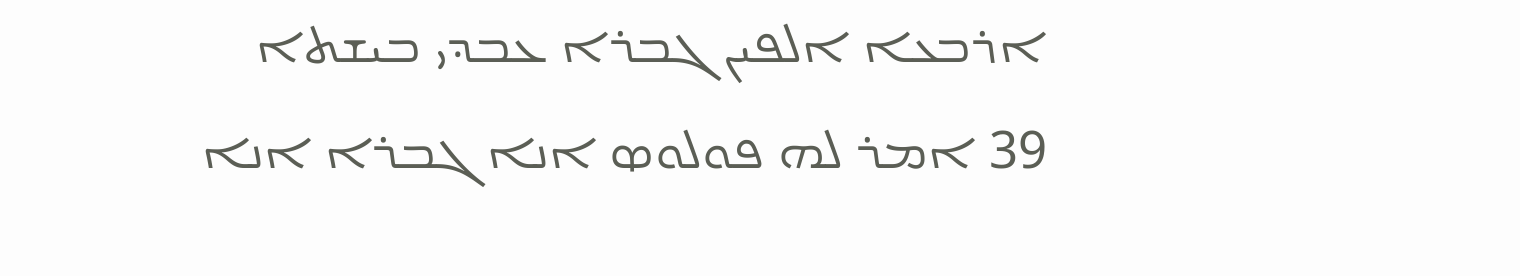ܐܪܒܥܐ ܐܠܦܝܢ ܓܒܪܐ ܥܒܕܝ ܒܝܫܬܐ
39 ܐܡܪ ܠܗ ܦܘܠܘܤ ܐܢܐ ܓܒܪܐ ܐܢܐ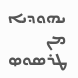ܝܗܘܕܝܐ ܡܢ ܛܪܤܘܤ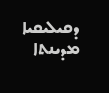ܕܩܝܠܝܩܝܐ ܡܕܝܢܬܐ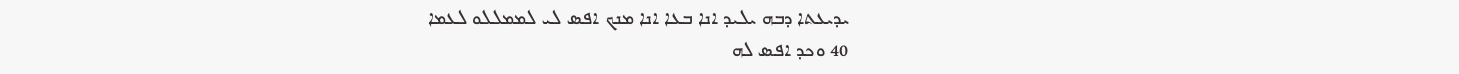ܝܕܝܥܬܐ ܕܒܗ ܝܠܝܕ ܐܢܐ ܒܥܐ ܐܢܐ ܡܢܟ ܐܦܤ ܠܝ ܠܡܡܠܠܘ ܠܥܡܐ
40 ܘܟܕ ܐܦܤ ܠܗ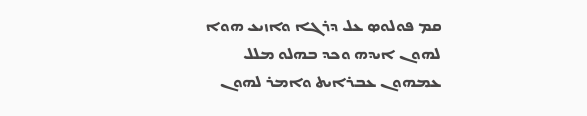ܩܡ ܦܘܠܘܤ ܥܠ ܕܪܓܐ ܘܐܙܝܥ ܗܘܐ ܠܗܘܢ ܐܝܕܗ ܘܟܕ ܒܗܠܘ ܡܠܠ ܥܡܗܘܢ ܥܒܪܐܝܬ ܘܐܡܪ ܠܗܘܢ